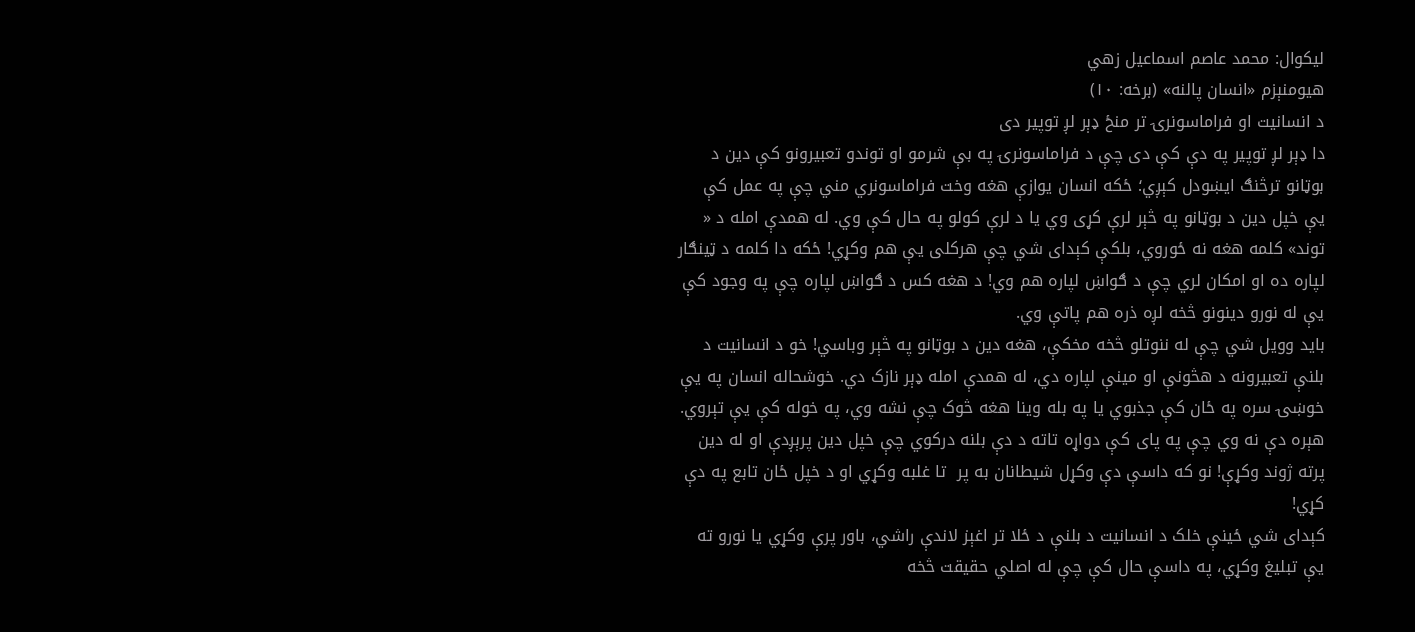لیکوال: محمد عاصم اسماعیل زهي
هیومنېزم «انسان پالنه» (برخه: ۱۰)
د انسانیت او فراماسونرۍ تر منځ ډېر لږ توپیر دی
دا ډېر لږ توپیر په دې کې دی چې د فراماسونرۍ په بې ‌شرمو او توندو تعبیرونو کې دین د بوټانو ترڅنګ ایښودل کېږي؛ ځکه انسان یوازې هغه وخت فراماسونري مني چې په عمل کې یې خپل دین د بوټانو په څېر لرې کړی وي یا د لرې کولو په حال کې وي. له همدې امله د « توند» کلمه هغه نه ځوروي، بلکې کېدای شي چې هرکلی یې هم وکړي! ځکه دا کلمه د ټینګار لپاره ده او امکان لري چې د ګواښ لپاره هم وي! د هغه کس د ګواښ لپاره چې په وجود کې یې له نورو دینونو څخه لږه ذره هم پاتې وي.
باید وویل شي چې له ننوتلو څخه مخکې، هغه دین د بوټانو په څېر وباسي! خو د انسانیت د بلنې تعبیرونه د هڅونې او مینې لپاره دي، له همدې امله ډېر نازک دي. خوشحاله انسان په يې خوښۍ سره په ځان کې جذبوي یا په بله وینا هغه څوک چې نشه وي، په خوله کې یې تېروي.
هېره دې نه وي چې په پای کې دواړه تاته د دې بلنه درکوي چې خپل دین پرېږدې او له دین پرته ژوند وکړې! نو که داسې دې وکړل شیطانان به پر  تا غلبه وکړي او د خپل ځان تابع په دې کړي!
کېدای شي ځینې خلک د انسانیت د بلنې د ځلا تر اغېز لاندې راشي، باور پرې وکړي یا نورو ته یې تبلیغ وکړي، په داسې حال کې چې له اصلي حقیقت څخه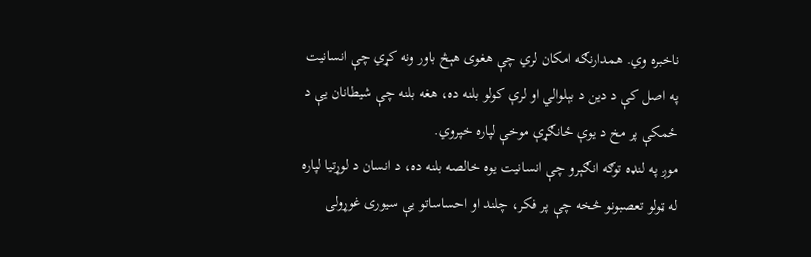ناخبره وي. همدارنګه امکان لري چې هغوی هېڅ باور ونه کړي چې انسانیت په اصل کې د دین د بېلوالي او لرې کولو بلنه ده، هغه بلنه چې شیطانان یې د ځمکې پر مخ د یوې ځانګړې موخې لپاره خپروي.
موږ په لنډه توګه انګېرو چې انسانیت یوه خالصه بلنه ده، د انسان د لوړتیا لپاره له ټولو تعصبونو څخه چې پر فکر، چلند او احساساتو یې سیوری غوړولی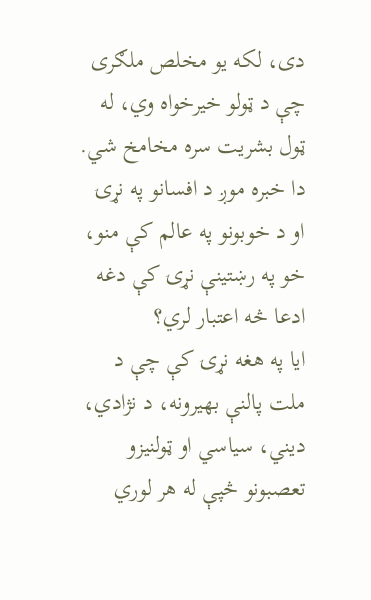دی، لکه یو مخلص ملګری چې د ټولو خیرخواه وي، له ټول بشریت سره مخامخ شي. دا خبره موږ د افسانو په نړۍ او د خوبونو په عالم کې منو، خو په رښتینې نړۍ کې دغه ادعا څه اعتبار لري؟
ایا په هغه نړۍ کې چې د ملت پالنې بهیرونه، د نژادي، ديني، سياسي او ټولنیزو تعصبونو څپې له هر لوري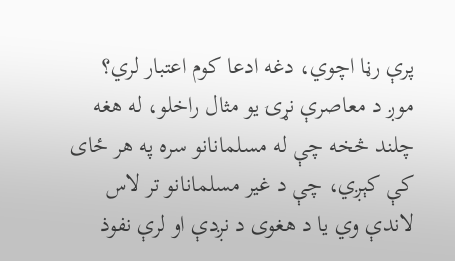پرې رڼا اچوي، دغه ادعا کوم اعتبار لري؟
موږ د معاصرې نړۍ یو مثال راخلو، له هغه چلند څخه چې له مسلمانانو سره په هر ځای کې کېږي، چې د غیر مسلمانانو تر لاس لاندې وي یا د هغوی د نږدې او لرې نفوذ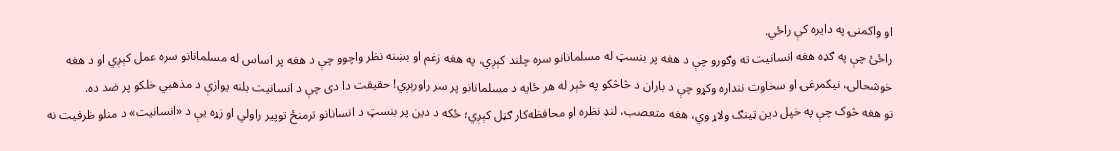او واکمنۍ په دایره کې راځي.
راځئ چې په ګډه هغه انسانیت ته وګورو چې د هغه پر بنسټ له مسلمانانو سره چلند کېږي، په هغه زغم او بښنه نظر واچوو چې د هغه پر اساس له مسلمانانو سره عمل کېږي او د هغه خوشحالۍ، نیکمرغۍ او سخاوت ننداره وکړو چې د باران د څاڅکو په څېر له هر ځایه د مسلمانانو پر سر راورېږي! حقیقت دا دی چې د انسانیت بلنه یوازې د مذهبي خلکو پر ضد ده.
نو هغه څوک چې په خپل دین ټینګ ولاړ وي، هغه متعصب، لنډ نظره او محافظه‌کار ګڼل کېږي؛ ځکه د دین پر بنسټ د انسانانو ترمنځ توپیر راولي او زړه یې د «انسانیت» د منلو ظرفیت نه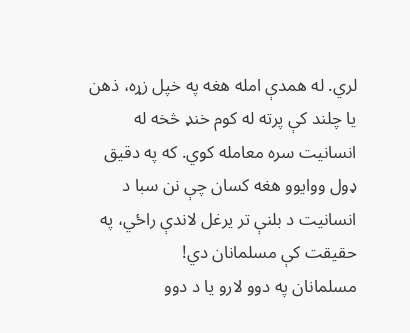لري. له همدې امله هغه په خپل زړه، ذهن یا چلند کې پرته له کوم خنډ څخه له انسانیت سره معامله کوي. که په دقیق ډول ووايوو هغه کسان چې نن سبا د انسانیت د بلنې تر یرغل لاندې راځي، په حقیقت کې مسلمانان دي!
مسلمانان په دوو لارو یا د دوو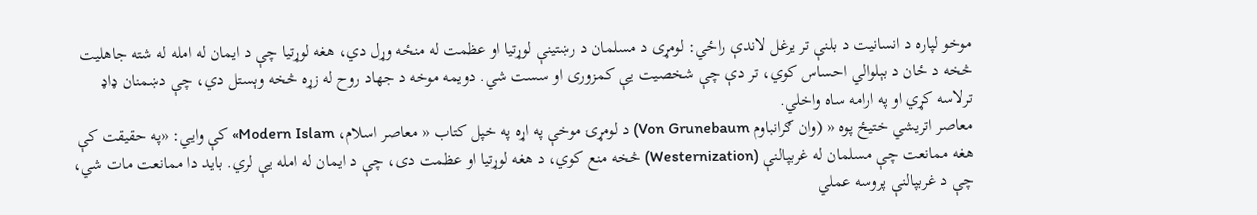موخو لپاره د انسانیت د بلنې تر یرغل لاندې راځي: لومړی د مسلمان د رښتینې لوړتیا او عظمت له منځه وړل دي، هغه لوړتیا چې د ایمان له امله له شته جاهلیت څخه د ځان د بېلوالي احساس کوي، تر دې چې شخصیت یې کمزوری او سست شي. دویمه موخه د جهاد روح له زړه څخه وېستل دي، چې دښمنان ډاډ ترلاسه کړي او په ارامه ساه واخلي.
معاصر اتریشي ختيځ پوه « (وان ګرانباوم Von Grunebaum) د لومړۍ موخې په اړه په خپل کتاب « معاصر اسلام، Modern Islam» کې وايي: «په حقیقت کې هغه ممانعت چې مسلمان له غربپالنې (Westernization) څخه منع کوي، د هغه لوړتیا او عظمت دی، چې د ایمان له امله یې لري. باید دا ممانعت مات شي، چې د غربپالنې پروسه عملي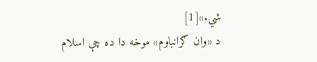شي.»[1]
د «وان ګرانباوم» موخه دا ده چې اسلام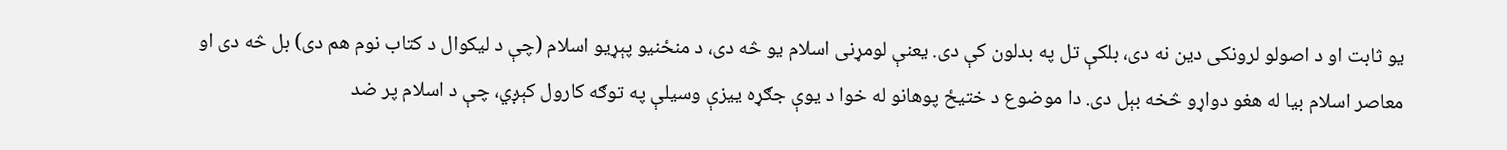یو ثابت او د اصولو لرونکی دین نه دی، بلکې تل په بدلون کې دی. یعنې لومړنی اسلام یو څه دی، د منځنیو پېړیو اسلام (چې د لیکوال د کتاب نوم هم دی) بل څه دی او معاصر اسلام بیا له هغو دواړو څخه بېل دی. دا موضوع د ختیځ‌ پوهانو له خوا د یوې جګړه‌ ییزې وسیلې په توګه کارول کېږي، چې د اسلام پر ضد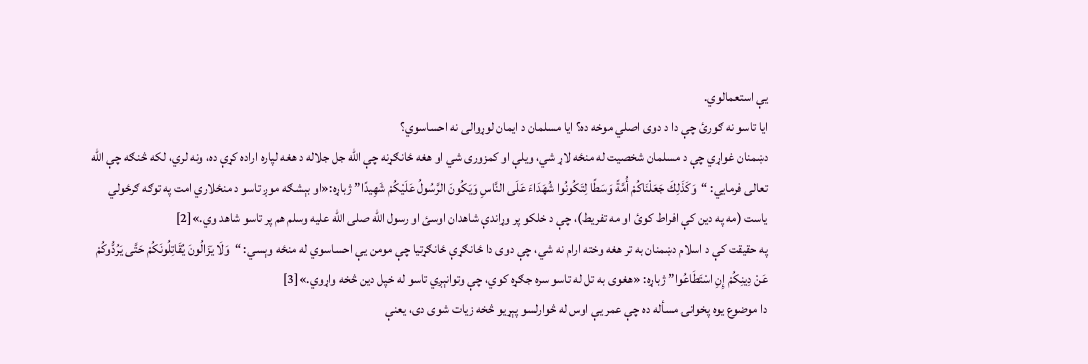یې استعمالوي.
ایا تاسو نه ګورئ چې دا د دوی اصلي موخه ده؟ ایا مسلمان د ایمان لوړوالی نه احساسوي؟
دښمنان غواړي چې د مسلمان شخصیت له منځه لاړ شي، ویلې او کمزوری شي او هغه ځانګړنه چې الله جل جلاله د هغه لپاره اراده کړې ده، ونه لري، لکه څنګه چې الله تعالی فرمایي: “وَكَذَلِكَ جَعَلْنَاكُمْ أُمَّةً وَسَطًا لِتَكُونُوا شُهَدَاءَ عَلَى النَّاسِ وَيَكُونَ الرَّسُولُ عَلَيْكُمْ شَهِيدًا” ژباړه:«او بېشګه موږ تاسو د منځلاري امت په توګه ګرځولي یاست (مه په دین کې افراط کوئ او مه تفریط)، چې د خلکو پر وړاندې شاهدان اوسئ او رسول الله صلی‌ الله ‌علیه ‌وسلم هم پر تاسو شاهد وي.»[2]
په حقیقت کې د اسلام دښمنان به تر هغه وخته ارام نه شي، چې دوی دا ځانګړې ځانګړتیا چې مومن یې احساسوي له منځه وېسي: “وَلَا يَزَالُونَ يُقَاتِلُونَكُمْ حَتَّى يَرُدُّوكُمْ عَنْ دِينِكُمْ إِنِ اسْتَطَاعُوا” ژباړه: «هغوی به تل له تاسو سره جګړه کوي، چې وتوانېږي تاسو له خپل دین څخه واړوي.»[3]
دا موضوع یوه پخوانۍ مسأله ده چې عمر یې اوس له څوارلسو پېړیو څخه زیات شوی دی، یعنې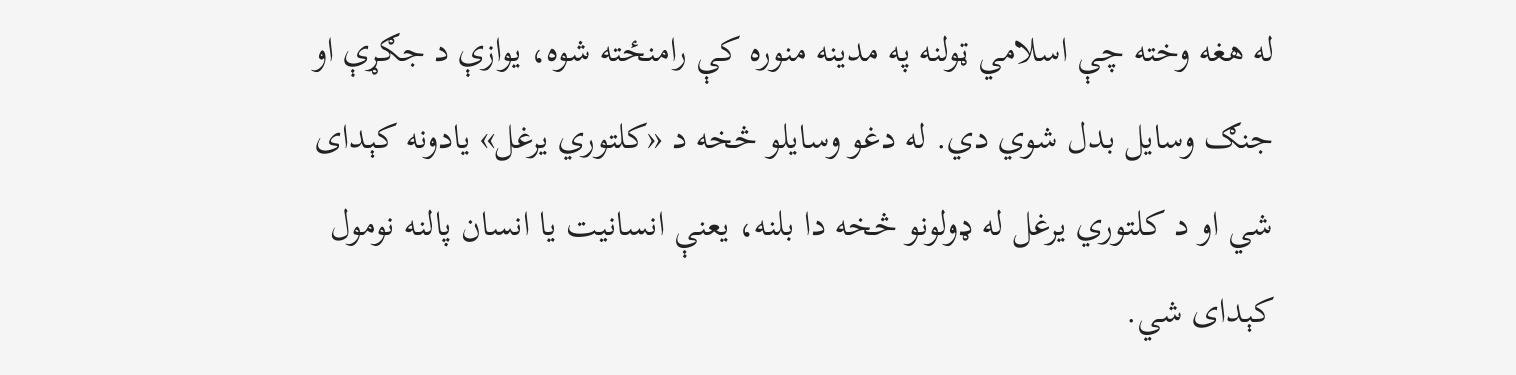له هغه وخته چې اسلامي ټولنه په مدینه منوره کې رامنځته شوه، یوازې د جګړې او جنګ وسایل بدل شوي دي. له دغو وسایلو څخه د «کلتوري یرغل» یادونه کېدای شي او د کلتوري یرغل له ډولونو څخه دا بلنه، یعنې انسانیت یا انسان‌ پالنه نومول کېدای شي.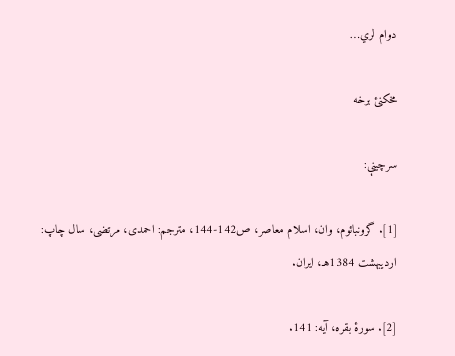دوام لري…

مخکنئ برخه

سرچینې:

[1]. گرونبائوم، وان، اسلام معاصر، ص142-144، مترجم: احمدی، مرتضی، سال چاپ: اردیبهشت 1384هـ، ایران.

[2]. سورۀ بقره، آیه: 141.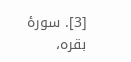[3]. سورۀ بقره،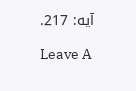آیه: 217.

Leave A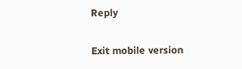Reply

Exit mobile version